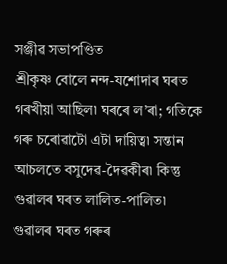সঞ্জীৱ সভাপণ্ডিত
শ্ৰীকৃষ্ণ বোলে নন্দ-যশোদাৰ ঘৰত গৰখীয়া আছিল৷ ঘৰৰে ল’ৰা; গতিকে গৰু চৰোৱাটো এটা দায়িত্ব৷ সন্তান আচলতে বসুদেৱ-দৈৱকীৰ৷ কিন্তু গুৱালৰ ঘৰত লালিত-পালিত৷ গুৱালৰ ঘৰত গৰুৰ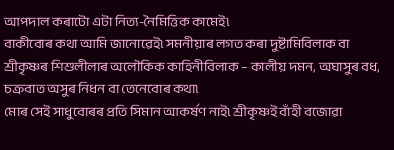আপদাল কৰাটো এটা নিত্য-নৈমিত্তিক কামেই৷
বাকীবোৰ কথা আমি জানোৱেই৷ সমনীয়াৰ লগত কৰা দুষ্টামিবিলাক বা শ্ৰীকৃষ্ণৰ শিশুলীলাৰ অলৌকিক কাহিনীবিলাক – কালীয় দমন, অঘাসুৰ বধ, চক্ৰবাত অসুৰ নিধন বা তেনেবোৰ কথা৷
মোৰ সেই সাধুবোৰৰ প্ৰতি সিমান আকৰ্ষণ নাই৷ শ্ৰীকৃষ্ণই বাঁহী বজোৱা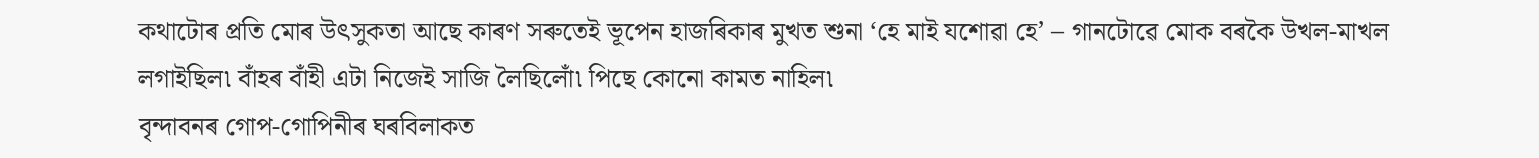কথাটোৰ প্ৰতি মোৰ উৎসুকতা আছে কাৰণ সৰুতেই ভূপেন হাজৰিকাৰ মুখত শুনা ‘হে মাই যশোৱা হে’ – গানটোৱে মোক বৰকৈ উখল-মাখল লগাইছিল৷ বাঁহৰ বাঁহী এটা নিজেই সাজি লৈছিলোঁ৷ পিছে কোনো কামত নাহিল৷
বৃন্দাবনৰ গোপ-গোপিনীৰ ঘৰবিলাকত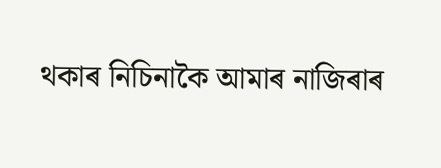থকাৰ নিচিনাকৈ আমাৰ নাজিৰাৰ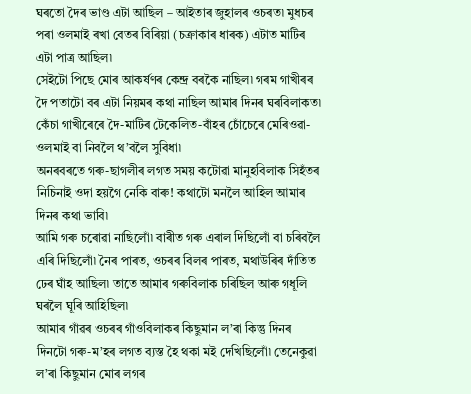ঘৰতো দৈৰ ভাণ্ড এটা আছিল – আইতাৰ জুহালৰ ওচৰত৷ মুধচৰ পৰা ওলমাই ৰখা বেতৰ বিৰিয়া (চক্ৰাকাৰ ধাৰক) এটাত মাটিৰ এটা পাত্ৰ আছিল৷
সেইটো পিছে মোৰ আকৰ্ষণৰ কেন্দ্ৰ বৰকৈ নাছিল৷ গৰম গাখীৰৰ দৈ পতাটো বৰ এটা নিয়মৰ কথা নাছিল আমাৰ দিনৰ ঘৰবিলাকত৷ কেঁচা গাখীৰেৰে দৈ-মাটিৰ টেকেলিত-বাঁহৰ চোঁচেৰে মেৰিওৱা-ওলমাই বা নিবলৈ থ’বলৈ সুবিধা৷
অনৰবৰতে গৰু-ছাগলীৰ লগত সময় কটোৱা মানুহবিলাক সিহঁতৰ নিচিনাই ওদা হয়গৈ নেকি বাৰু! কথাটো মনলৈ আহিল আমাৰ দিনৰ কথা ভাবি৷
আমি গৰু চৰোৱা নাছিলোঁ৷ বাৰীত গৰু এৰাল দিছিলোঁ বা চৰিবলৈ এৰি দিছিলোঁ৷ নৈৰ পাৰত, ওচৰৰ বিলৰ পাৰত, মথাউৰিৰ দাঁতিত ঢেৰ ঘাঁহ আছিল৷ তাতে আমাৰ গৰুবিলাক চৰিছিল আৰু গধূলি ঘৰলৈ ঘূৰি আহিছিল৷
আমাৰ গাঁৱৰ ওচৰৰ গাঁওবিলাকৰ কিছুমান ল’ৰা কিন্তু দিনৰ দিনটো গৰু-ম’হৰ লগত ব্যস্ত হৈ থকা মই দেখিছিলোঁ৷ তেনেকুৱা ল’ৰা কিছুমান মোৰ লগৰ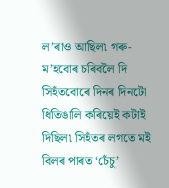ল’ৰাও আছিল৷ গৰু-ম’হবোৰ চৰিবলৈ দি সিহঁতবোৰে দিনৰ দিনটো ধিতিঙালি কৰিয়েই কটাই দিছিল৷ সিহঁতৰ লগতে মই বিলৰ পাৰত ‘চেঁচু’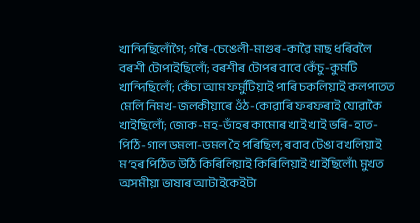খান্দিছিলোঁগৈ; গৰৈ-চেঙেলী-মাগুৰ-কাৱৈ মাছ ধৰিবলৈ বৰশী টোপাইছিলোঁ; বৰশীৰ টোপৰ বাবে কেঁচু-কুমটি খান্দিছিলোঁ; কেঁচা আম ফৰ্মুটিয়াই পাৰি চকলিয়াই কলপাতত মেলি নিমখ-জলকীয়াৰে ওঁঠ-কোৱাৰি ফৰফৰাই যোৱাকৈ খাইছিলোঁ; জোক-মহ-ডাঁহৰ কামোৰ খাই খাই ভৰি-হাত-পিঠি-গাল ডমলা-ডমল হৈ পৰিছিল; ৰবাব টেঙা বখলিয়াই ম’হৰ পিঠিত উঠি কিৰিলিয়াই কিৰিলিয়াই খাইছিলোঁ৷ মুখত অসমীয়া ভাষাৰ আটাইকেইটা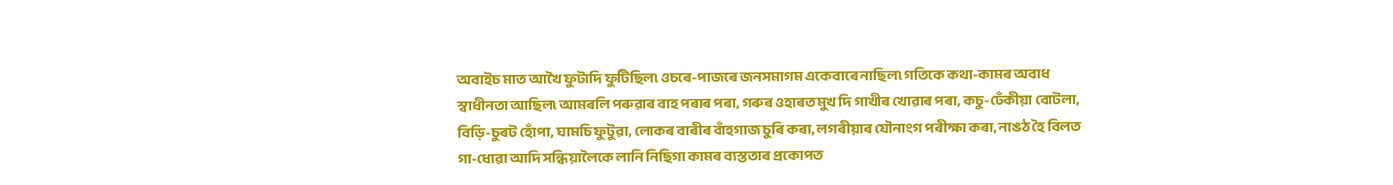অবাইচ মাত আখৈ ফুটাদি ফুটিছিল৷ ওচৰে-পাজৰে জনসমাগম একেবাৰে নাছিল৷ গতিকে কথা-কামৰ অবাধ স্বাধীনতা আছিল৷ আমৰলি পৰুৱাৰ বাহ পৰাৰ পৰা, গৰুৰ ওহাৰত মুখ দি গাখীৰ খোৱাৰ পৰা, কচু-ঢেঁকীয়া বোটলা, বিড়ি-চুৰট হোঁপা, ঘামচি ফুটুৱা, লোকৰ বাৰীৰ বাঁহগাজ চুৰি কৰা, লগৰীয়াৰ যৌনাংগ পৰীক্ষা কৰা, নাঙঠ হৈ বিলত গা-ধোৱা আদি সন্ধিয়ালৈকে লানি নিছিগা কামৰ ব্যস্ততাৰ প্ৰকোপত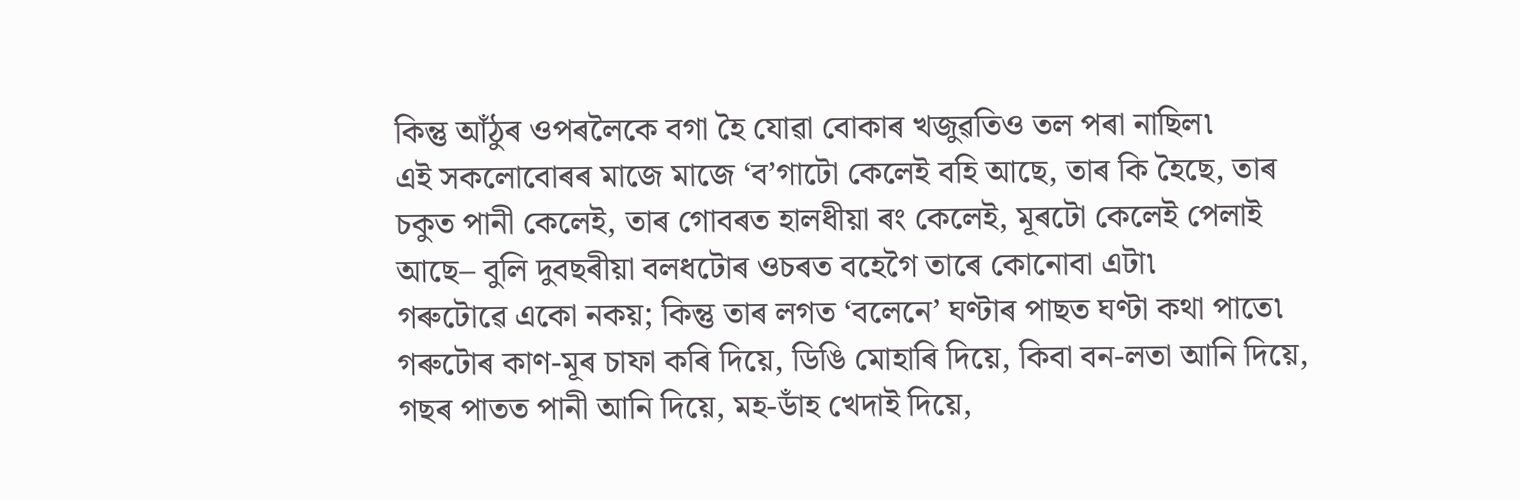কিন্তু আঁঠুৰ ওপৰলৈকে বগা হৈ যোৱা বোকাৰ খজুৱতিও তল পৰা নাছিল৷
এই সকলোবোৰৰ মাজে মাজে ‘ব’গাটো কেলেই বহি আছে, তাৰ কি হৈছে, তাৰ চকুত পানী কেলেই, তাৰ গোবৰত হালধীয়া ৰং কেলেই, মূৰটো কেলেই পেলাই আছে– বুলি দুবছৰীয়া বলধটোৰ ওচৰত বহেগৈ তাৰে কোনোবা এটা৷
গৰুটোৱে একো নকয়; কিন্তু তাৰ লগত ‘বলেনে’ ঘণ্টাৰ পাছত ঘণ্টা কথা পাতে৷ গৰুটোৰ কাণ-মূৰ চাফা কৰি দিয়ে, ডিঙি মোহাৰি দিয়ে, কিবা বন-লতা আনি দিয়ে, গছৰ পাতত পানী আনি দিয়ে, মহ-ডাঁহ খেদাই দিয়ে,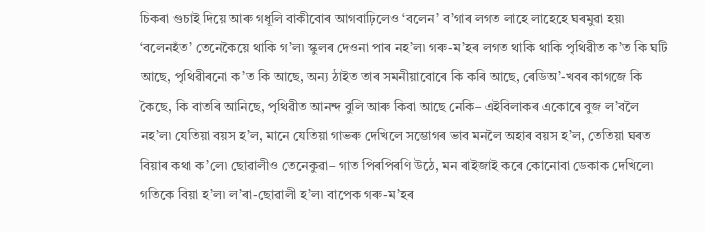চিকৰা গুচাই দিয়ে আৰু গধূলি বাকীবোৰ আগবাঢ়িলেও ‘বলেন’ ব’গাৰ লগত লাহে লাহেহে ঘৰমুৱা হয়৷
‘বলেনহঁত’ তেনেকৈয়ে থাকি গ’ল৷ স্কুলৰ দেওনা পাৰ নহ’ল৷ গৰু-ম’হৰ লগত থাকি থাকি পৃথিৱীত ক’ত কি ঘটি আছে, পৃথিৱীৰনো ক’ত কি আছে, অন্য ঠাইত তাৰ সমনীয়াবোৰে কি কৰি আছে, ৰেডিঅ’-খবৰ কাগজে কি কৈছে, কি বাতৰি আনিছে, পৃথিৱীত আনন্দ বুলি আৰু কিবা আছে নেকি– এইবিলাকৰ একোৰে বুজ ল’বলৈ নহ’ল৷ যেতিয়া বয়স হ’ল, মানে যেতিয়া গাভৰু দেখিলে সম্ভোগৰ ভাব মনলৈ অহাৰ বয়স হ’ল, তেতিয়া ঘৰত বিয়াৰ কথা ক’লে৷ ছোৱালীও তেনেকুৱা– গাত পিৰপিৰণি উঠে, মন ৰাইজাই কৰে কোনোবা ডেকাক দেখিলে৷ গতিকে বিয়া হ’ল৷ ল’ৰা-ছোৱালী হ’ল৷ বাপেক গৰু-ম’হৰ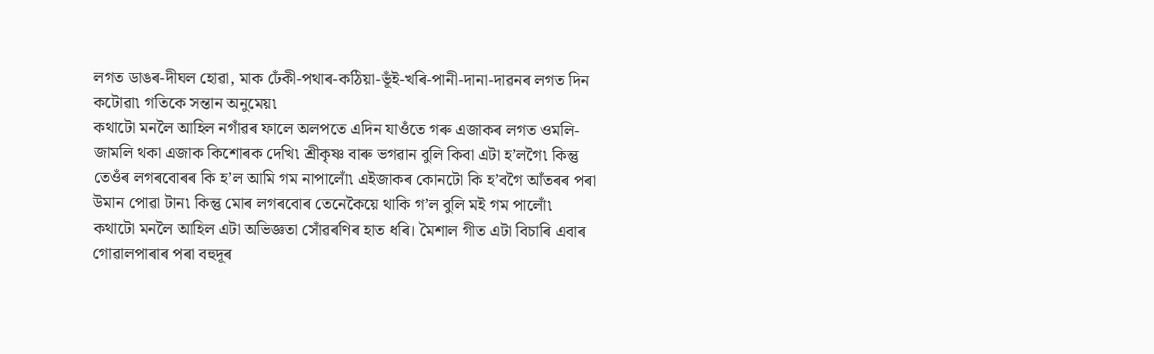লগত ডাঙৰ-দীঘল হোৱা, মাক ঢেঁকী-পথাৰ-কঠিয়া-ভূঁই-খৰি-পানী-দানা-দাৱনৰ লগত দিন কটোৱা৷ গতিকে সন্তান অনুমেয়৷
কথাটো মনলৈ আহিল নগাঁৱৰ ফালে অলপতে এদিন যাওঁতে গৰু এজাকৰ লগত ওমলি-জামলি থকা এজাক কিশোৰক দেখি৷ শ্ৰীকৃষ্ণ বাৰু ভগৱান বুলি কিবা এটা হ’লগৈ৷ কিন্তু তেওঁৰ লগৰবোৰৰ কি হ’ল আমি গম নাপালোঁ৷ এইজাকৰ কোনটো কি হ’বগৈ আঁতৰৰ পৰা উমান পোৱা টান৷ কিন্তু মোৰ লগৰবোৰ তেনেকৈয়ে থাকি গ’ল বুলি মই গম পালোঁ৷
কথাটো মনলৈ আহিল এটা অভিজ্ঞতা সোঁৱৰণিৰ হাত ধৰি। মৈশাল গীত এটা বিচাৰি এবাৰ গোৱালপাৰাৰ পৰা বহুদূৰ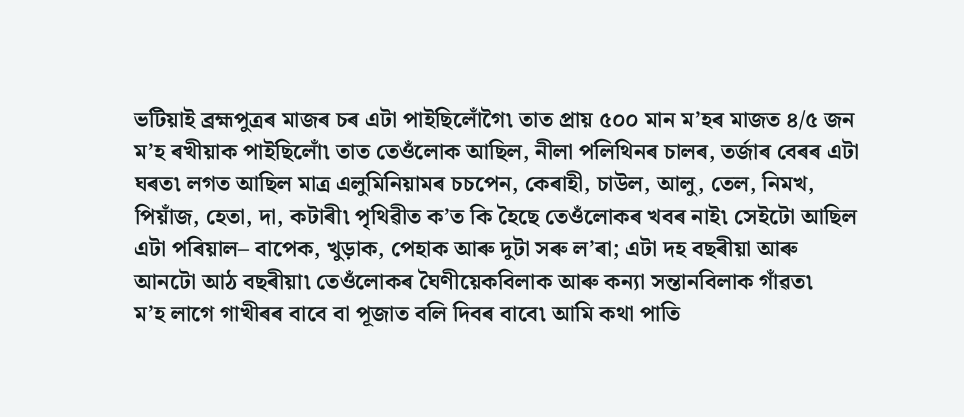ভটিয়াই ব্ৰহ্মপুত্ৰৰ মাজৰ চৰ এটা পাইছিলোঁগৈ৷ তাত প্ৰায় ৫০০ মান ম’হৰ মাজত ৪/৫ জন ম’হ ৰখীয়াক পাইছিলোঁ৷ তাত তেওঁলোক আছিল, নীলা পলিথিনৰ চালৰ, তৰ্জাৰ বেৰৰ এটা ঘৰত৷ লগত আছিল মাত্ৰ এলুমিনিয়ামৰ চচপেন, কেৰাহী, চাউল, আলু, তেল, নিমখ, পিয়াঁজ, হেতা, দা, কটাৰী৷ পৃথিৱীত ক’ত কি হৈছে তেওঁলোকৰ খবৰ নাই৷ সেইটো আছিল এটা পৰিয়াল– বাপেক, খুড়াক, পেহাক আৰু দুটা সৰু ল’ৰা; এটা দহ বছৰীয়া আৰু আনটো আঠ বছৰীয়া৷ তেওঁলোকৰ ঘৈণীয়েকবিলাক আৰু কন্যা সন্তানবিলাক গাঁৱত৷
ম’হ লাগে গাখীৰৰ বাবে বা পূজাত বলি দিবৰ বাবে৷ আমি কথা পাতি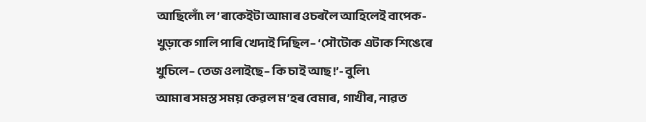আছিলোঁ৷ ল’ৰাকেইটা আমাৰ ওচৰলৈ আহিলেই বাপেক-খুড়াকে গালি পাৰি খেদাই দিছিল– ‘সৌটোক এটাক শিঙেৰে খুচিলে– তেজ ওলাইছে– কি চাই আছ!’- বুলি৷
আমাৰ সমস্ত সময় কেৱল ম’হৰ বেমাৰ, গাখীৰ, নাৱত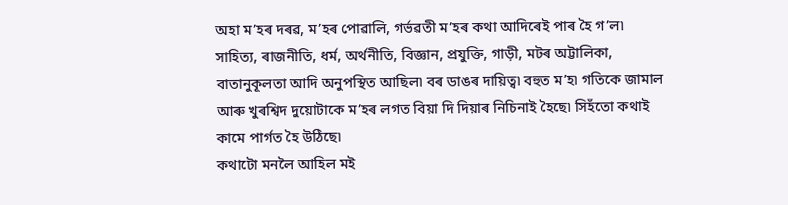অহা ম’হৰ দৰৱ, ম’হৰ পোৱালি, গৰ্ভৱতী ম’হৰ কথা আদিৰেই পাৰ হৈ গ’ল৷ সাহিত্য, ৰাজনীতি, ধৰ্ম, অৰ্থনীতি, বিজ্ঞান, প্ৰযুক্তি, গাড়ী, মটৰ অট্টালিকা, বাতানুকূলতা আদি অনুপস্থিত আছিল৷ বৰ ডাঙৰ দায়িত্ব৷ বহুত ম’হ৷ গতিকে জামাল আৰু খুৰশ্বিদ দুয়োটাকে ম’হৰ লগত বিয়া দি দিয়াৰ নিচিনাই হৈছে৷ সিহঁতো কথাই কামে পাৰ্গত হৈ উঠিছে৷
কথাটো মনলৈ আহিল মই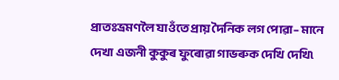প্ৰাতঃভ্ৰমণলৈ যাওঁতে প্ৰায় দৈনিক লগ পোৱা– মানে দেখা এজনী কুকুৰ ফুৰোৱা গাভৰুক দেখি দেখি৷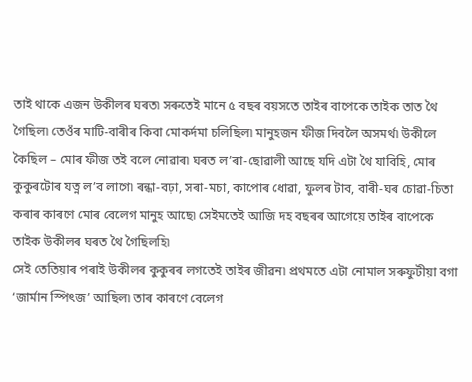তাই থাকে এজন উকীলৰ ঘৰত৷ সৰুতেই মানে ৫ বছৰ বয়সতে তাইৰ বাপেকে তাইক তাত থৈ গৈছিল৷ তেওঁৰ মাটি-বাৰীৰ কিবা মোকৰ্দমা চলিছিল৷ মানুহজন ফীজ দিবলৈ অসমৰ্থ৷ উকীলে কৈছিল – মোৰ ফীজ তই বলে নোৱাৰ৷ ঘৰত ল’ৰা-ছোৱালী আছে যদি এটা থৈ যাবিহি, মোৰ কুকুৰটোৰ যত্ন ল’ব লাগে৷ ৰন্ধা-বঢ়া, সৰা-মচা, কাপোৰ ধোৱা, ফুলৰ টাব, বাৰী-ঘৰ চোৱা-চিতা কৰাৰ কাৰণে মোৰ বেলেগ মানুহ আছে৷ সেইমতেই আজি দহ বছৰৰ আগেয়ে তাইৰ বাপেকে তাইক উকীলৰ ঘৰত থৈ গৈছিলহি৷
সেই তেতিয়াৰ পৰাই উকীলৰ কুকুৰৰ লগতেই তাইৰ জীৱন৷ প্ৰথমতে এটা নোমাল সৰুফুটীয়া বগা ‘জাৰ্মান স্পিৎজ’ আছিল৷ তাৰ কাৰণে বেলেগ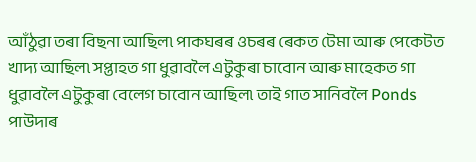আঁঠুৱা তৰা বিছনা আছিল৷ পাকঘৰৰ ওচৰৰ ৰেকত টেমা আৰু পেকেটত খাদ্য আছিল৷ সপ্তাহত গা ধুৱাবলৈ এটুকুৰা চাবোন আৰু মাহেকত গা ধুৱাবলৈ এটুকুৰা বেলেগ চাবোন আছিল৷ তাই গাত সানিবলৈ Ponds পাউদাৰ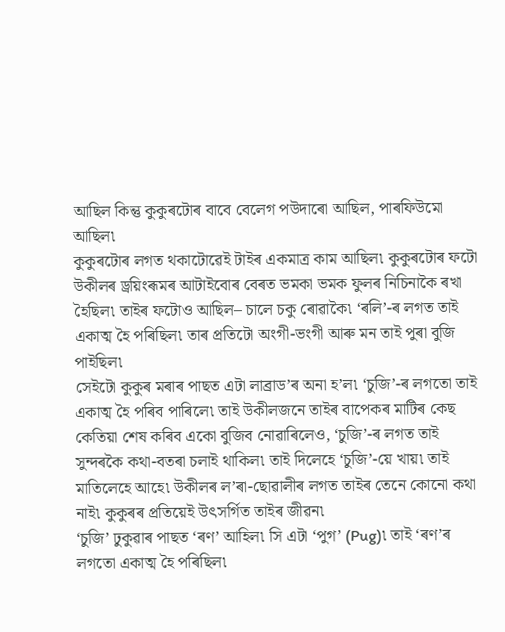আছিল কিন্তু কুকুৰটোৰ বাবে বেলেগ পউদাৰো আছিল, পাৰফিউমো আছিল৷
কুকুৰটোৰ লগত থকাটোৱেই টাইৰ একমাত্ৰ কাম আছিল৷ কুকুৰটোৰ ফটো উকীলৰ ড্ৰয়িংৰূমৰ আটাইবোৰ বেৰত ভমকা ভমক ফুলৰ নিচিনাকৈ ৰখা হৈছিল৷ তাইৰ ফটোও আছিল– চালে চকু ৰোৱাকৈ৷ ‘ৰলি’-ৰ লগত তাই একাত্ম হৈ পৰিছিল৷ তাৰ প্ৰতিটো অংগী-ভংগী আৰু মন তাই পুৰা বুজি পাইছিল৷
সেইটো কুকুৰ মৰাৰ পাছত এটা লাব্ৰাড’ৰ অনা হ’ল৷ ‘চুজি’-ৰ লগতো তাই একাত্ম হৈ পৰিব পাৰিলে৷ তাই উকীলজনে তাইৰ বাপেকৰ মাটিৰ কেছ কেতিয়া শেষ কৰিব একো বুজিব নোৱাৰিলেও, ‘চুজি’-ৰ লগত তাই সুন্দৰকৈ কথা-বতৰা চলাই থাকিল৷ তাই দিলেহে ‘চুজি’-য়ে খায়৷ তাই মাতিলেহে আহে৷ উকীলৰ ল’ৰা-ছোৱালীৰ লগত তাইৰ তেনে কোনো কথা নাই৷ কুকুৰৰ প্ৰতিয়েই উৎসৰ্গিত তাইৰ জীৱন৷
‘চুজি’ ঢুকুৱাৰ পাছত ‘ৰণ’ আহিল৷ সি এটা ‘পুগ’ (Pug)৷ তাই ‘ৰণ’ৰ লগতো একাত্ম হৈ পৰিছিল৷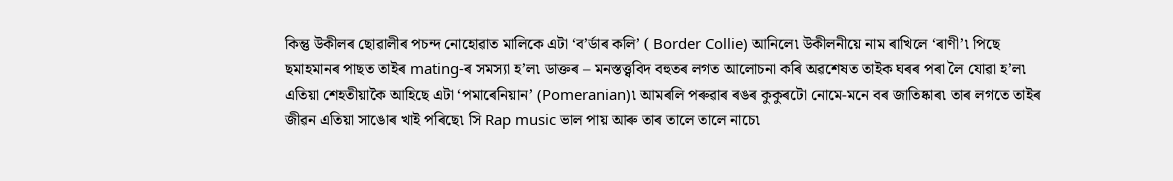কিন্তু উকীলৰ ছোৱালীৰ পচন্দ নোহোৱাত মালিকে এটা ‘ব’ৰ্ডাৰ কলি’ ( Border Collie) আনিলে৷ উকীলনীয়ে নাম ৰাখিলে ‘ৰাণী’৷ পিছে ছমাহমানৰ পাছত তাইৰ mating-ৰ সমস্যা হ’ল৷ ডাক্তৰ – মনস্তত্ত্ববিদ বহুতৰ লগত আলোচনা কৰি অৱশেষত তাইক ঘৰৰ পৰা লৈ যোৱা হ’ল৷
এতিয়া শেহতীয়াকৈ আহিছে এটা ‘পমাৰেনিয়ান’ (Pomeranian)৷ আমৰলি পৰুৱাৰ ৰঙৰ কুকুৰটো নোমে-মনে বৰ জাতিষ্কাৰ৷ তাৰ লগতে তাইৰ জীৱন এতিয়া সাঙোৰ খাই পৰিছে৷ সি Rap music ভাল পায় আৰু তাৰ তালে তালে নাচে৷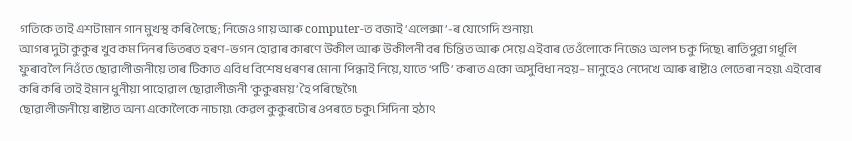গতিকে তাই এশটামান গান মুখস্থ কৰি লৈছে; নিজেও গায় আৰু computer-ত বজাই ‘এলেক্সা’-ৰ যোগেদি শুনায়৷
আগৰ দুটা কুকুৰ খুব কম দিনৰ ভিতৰত হৰণ-ভগন হোৱাৰ কাৰণে উকীল আৰু উকীলনী বৰ চিন্তিত আৰু সেয়ে এইবাৰ তেওঁলোকে নিজেও অলপ চকু দিছে৷ ৰাতিপুৱা গধূলি ফুৰাবলৈ নিওঁতে ছোৱালীজনীয়ে তাৰ টিকাত এবিধ বিশেষ ধৰণৰ মোনা পিন্ধাই নিয়ে, যাতে ‘পটি’ কৰাত একো অসুবিধা নহয়– মানুহেও নেদেখে আৰু ৰাষ্টাও লেতেৰা নহয়৷ এইবোৰ কৰি কৰি তাই ইমান ধুনীয়া পাহোৱাল ছোৱালীজনী ‘কুকুৰময়’ হৈ পৰিছেগৈ৷
ছোৱালীজনীয়ে ৰাষ্টাত অন্য একোলৈকে নাচায়৷ কেৱল কুকুৰটোৰ ওপৰতে চকু৷ সিদিনা হঠাৎ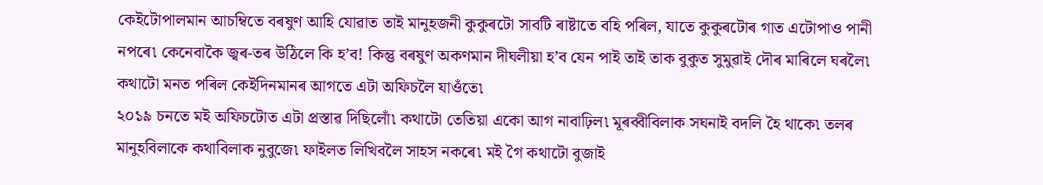কেইটোপালমান আচম্বিতে বৰষুণ আহি যোৱাত তাই মানুহজনী কুকুৰটো সাবটি ৰাষ্টাতে বহি পৰিল, যাতে কুকুৰটোৰ গাত এটোপাও পানী নপৰে৷ কেনেবাকৈ জ্বৰ-তৰ উঠিলে কি হ’ব! কিন্তু বৰষুণ অকণমান দীঘলীয়া হ’ব যেন পাই তাই তাক বুকুত সুমুৱাই দৌৰ মাৰিলে ঘৰলৈ৷
কথাটো মনত পৰিল কেইদিনমানৰ আগতে এটা অফিচলৈ যাওঁতে৷
২০১৯ চনতে মই অফিচটোত এটা প্ৰস্তাৱ দিছিলোঁ৷ কথাটো তেতিয়া একো আগ নাবাঢ়িল৷ মূৰব্বীবিলাক সঘনাই বদলি হৈ থাকে৷ তলৰ মানুহবিলাকে কথাবিলাক নুবুজে৷ ফাইলত লিখিবলৈ সাহস নকৰে৷ মই গৈ কথাটো বুজাই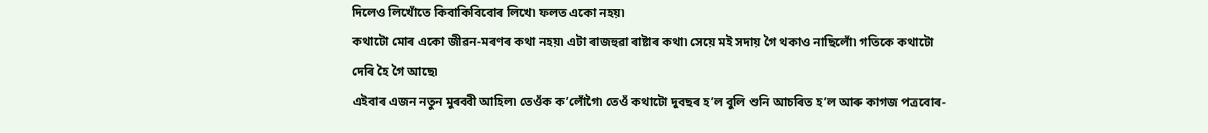দিলেও লিখোঁতে কিবাকিবিবোৰ লিখে৷ ফলত একো নহয়৷
কথাটো মোৰ একো জীৱন-মৰণৰ কথা নহয়৷ এটা ৰাজহুৱা ৰাষ্টাৰ কথা৷ সেয়ে মই সদায় গৈ থকাও নাছিলোঁ৷ গতিকে কথাটো দেৰি হৈ গৈ আছে৷
এইবাৰ এজন নতুন মুৰব্বী আহিল৷ তেওঁক ক’লোঁগৈ৷ তেওঁ কথাটো দুবছৰ হ’ল বুলি শুনি আচৰিত হ’ল আৰু কাগজ পত্ৰবোৰ-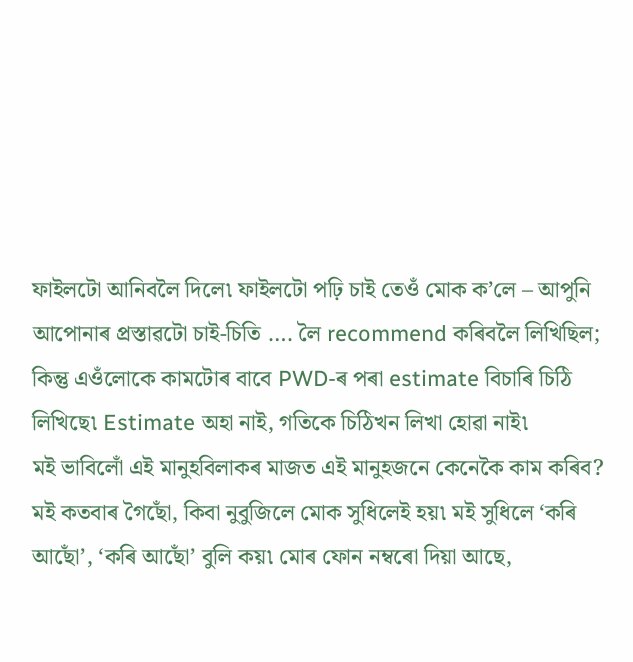ফাইলটো আনিবলৈ দিলে৷ ফাইলটো পঢ়ি চাই তেওঁ মোক ক’লে – আপুনি আপোনাৰ প্ৰস্তাৱটো চাই-চিতি …. লৈ recommend কৰিবলৈ লিখিছিল; কিন্তু এওঁলোকে কামটোৰ বাবে PWD-ৰ পৰা estimate বিচাৰি চিঠি লিখিছে৷ Estimate অহা নাই, গতিকে চিঠিখন লিখা হোৱা নাই৷
মই ভাবিলোঁ এই মানুহবিলাকৰ মাজত এই মানুহজনে কেনেকৈ কাম কৰিব? মই কতবাৰ গৈছোঁ, কিবা নুবুজিলে মোক সুধিলেই হয়৷ মই সুধিলে ‘কৰি আছোঁ’, ‘কৰি আছোঁ’ বুলি কয়৷ মোৰ ফোন নম্বৰো দিয়া আছে,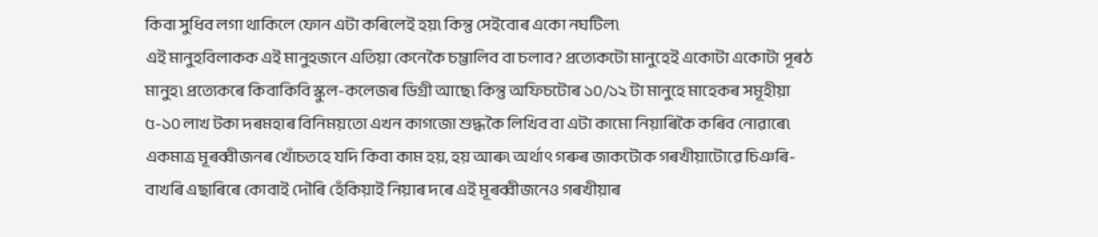কিবা সুধিব লগা থাকিলে ফোন এটা কৰিলেই হয়৷ কিন্তু সেইবোৰ একো নঘটিল৷
এই মানুহবিলাকক এই মানুহজনে এতিয়া কেনেকৈ চম্ভালিব বা চলাব? প্ৰত্যেকটো মানুহেই একোটা একোটা পূৰঠ মানুহ৷ প্ৰত্যেকৰে কিবাকিবি স্কুল-কলেজৰ ডিগ্ৰী আছে৷ কিন্তু অফিচটোৰ ১০/১২ টা মানুহে মাহেকৰ সমূহীয়া ৫-১০ লাখ টকা দৰমহাৰ বিনিময়তো এখন কাগজো শুদ্ধকৈ লিখিব বা এটা কামো নিয়াৰিকৈ কৰিব নোৱাৰে৷ একমাত্ৰ মূৰব্বীজনৰ খোঁচতহে যদি কিবা কাম হয়, হয় আৰু৷ অৰ্থাৎ গৰুৰ জাকটোক গৰখীয়াটোৱে চিঞৰি-বাখৰি এছাৰিৰে কোবাই দৌৰি হেঁকিয়াই নিয়াৰ দৰে এই মূৰব্বীজনেও গৰখীয়াৰ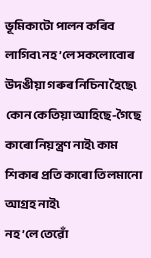ভূমিকাটো পালন কৰিব লাগিব৷ নহ’লে সকলোবোৰ উদঙীয়া গৰুৰ নিচিনা হৈছে৷ কোন কেতিয়া আহিছে-গৈছে কাৰো নিয়ন্ত্ৰণ নাই৷ কাম শিকাৰ প্ৰতি কাৰো তিলমানো আগ্ৰহ নাই৷
নহ’লে তেৱোঁ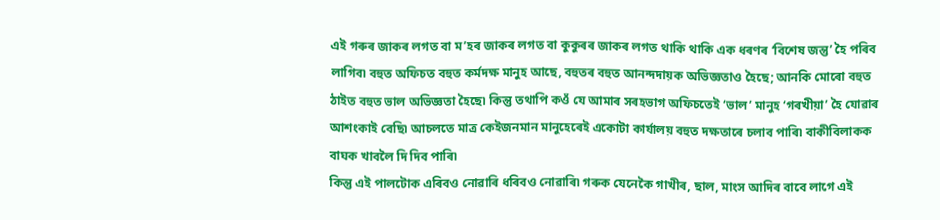এই গৰুৰ জাকৰ লগত বা ম’হৰ জাকৰ লগত বা কুকুৰৰ জাকৰ লগত থাকি থাকি এক ধৰণৰ ‘বিশেষ জন্তু’ হৈ পৰিব লাগিব৷ বহুত অফিচত বহুত কৰ্মদক্ষ মানুহ আছে, বহুতৰ বহুত আনন্দদায়ক অভিজ্ঞতাও হৈছে; আনকি মোৰো বহুত ঠাইত বহুত ভাল অভিজ্ঞতা হৈছে৷ কিন্তু তথাপি কওঁ যে আমাৰ সৰহভাগ অফিচতেই ‘ভাল’ মানুহ ‘গৰখীয়া’ হৈ যোৱাৰ আশংকাই বেছি৷ আচলতে মাত্ৰ কেইজনমান মানুহেৰেই একোটা কাৰ্যালয় বহুত দক্ষতাৰে চলাব পাৰি৷ বাকীবিলাকক বাঘক খাবলৈ দি দিব পাৰি৷
কিন্তু এই পালটোক এৰিবও নোৱাৰি ধৰিবও নোৱাৰি৷ গৰুক যেনেকৈ গাখীৰ, ছাল, মাংস আদিৰ বাবে লাগে এই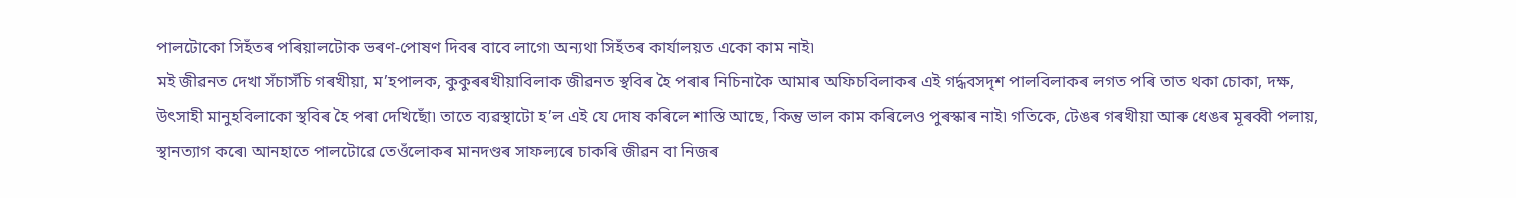পালটোকো সিহঁতৰ পৰিয়ালটোক ভৰণ-পোষণ দিবৰ বাবে লাগে৷ অন্যথা সিহঁতৰ কাৰ্যালয়ত একো কাম নাই৷
মই জীৱনত দেখা সঁচাসঁচি গৰখীয়া, ম’হপালক, কুকুৰৰখীয়াবিলাক জীৱনত স্থবিৰ হৈ পৰাৰ নিচিনাকৈ আমাৰ অফিচবিলাকৰ এই গৰ্দ্ধবসদৃশ পালবিলাকৰ লগত পৰি তাত থকা চোকা, দক্ষ, উৎসাহী মানুহবিলাকো স্থবিৰ হৈ পৰা দেখিছোঁ৷ তাতে ব্যৱস্থাটো হ’ল এই যে দোষ কৰিলে শাস্তি আছে, কিন্তু ভাল কাম কৰিলেও পুৰস্কাৰ নাই৷ গতিকে, টেঙৰ গৰখীয়া আৰু ধেঙৰ মূৰব্বী পলায়, স্থানত্যাগ কৰে৷ আনহাতে পালটোৱে তেওঁলোকৰ মানদণ্ডৰ সাফল্যৰে চাকৰি জীৱন বা নিজৰ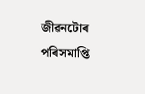জীৱনটোৰ পৰিসমাপ্তি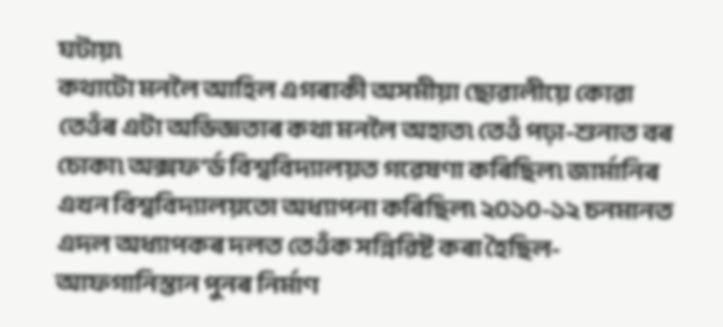ঘটায়৷
কথাটো মনলৈ আহিল এগৰাকী অসমীয়া ছোৱালীয়ে কোৱা তেওঁৰ এটা অভিজ্ঞতাৰ কথা মনলৈ অহাত৷ তেওঁ পঢ়া-শুনাত বৰ চোকা৷ অক্সফ’ৰ্ড বিশ্ববিদ্যালয়ত গৱেষণা কৰিছিল৷ জাৰ্মানিৰ এখন বিশ্ববিদ্যালয়তো অধ্যাপনা কৰিছিল৷ ২০১০-১২ চনমানত এদল অধ্যাপকৰ দলত তেওঁক সন্নিৱিষ্ট কৰা হৈছিল- আফগানিস্তান পুনৰ নিৰ্মাণ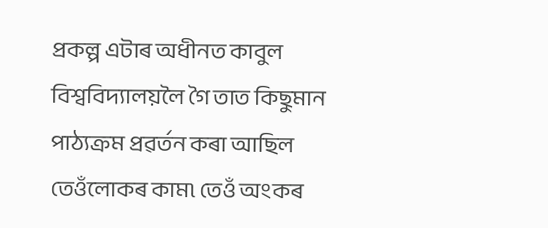প্ৰকল্প এটাৰ অধীনত কাবুল বিশ্ববিদ্যালয়লৈ গৈ তাত কিছুমান পাঠ্যক্ৰম প্ৰৱৰ্তন কৰা আছিল তেওঁলোকৰ কাম৷ তেওঁ অংকৰ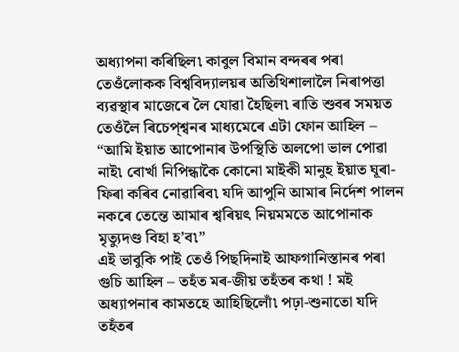অধ্যাপনা কৰিছিল৷ কাবুল বিমান বন্দৰৰ পৰা তেওঁলোকক বিশ্ববিদ্যালয়ৰ অতিথিশালালৈ নিৰাপত্তা ব্যৱস্থাৰ মাজেৰে লৈ যোৱা হৈছিল৷ ৰাতি শুবৰ সময়ত তেওঁলৈ ৰিচেপ্শ্বনৰ মাধ্যমেৰে এটা ফোন আহিল – “আমি ইয়াত আপোনাৰ উপস্থিতি অলপো ভাল পোৱা নাই৷ বোৰ্খা নিপিন্ধাকৈ কোনো মাইকী মানুহ ইয়াত ঘূৰা-ফিৰা কৰিব নোৱাৰিব৷ যদি আপুনি আমাৰ নিৰ্দেশ পালন নকৰে তেন্তে আমাৰ শ্বৰিয়ৎ নিয়মমতে আপোনাক মৃত্যুদণ্ড বিহা হ’ব৷”
এই ভাবুকি পাই তেওঁ পিছদিনাই আফগানিস্তানৰ পৰা গুচি আহিল – তহঁত মৰ-জীয় তহঁতৰ কথা ! মই অধ্যাপনাৰ কামতহে আহিছিলোঁ৷ পঢ়া-শুনাতো যদি তহঁতৰ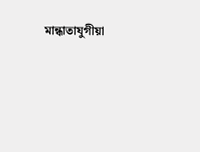মান্ধাতাযুগীয়া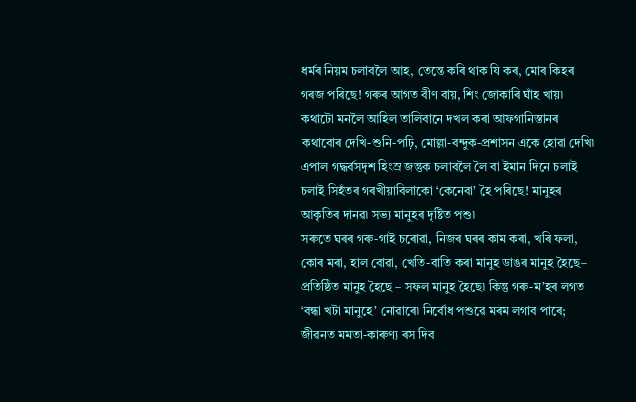ধৰ্মৰ নিয়ম চলাবলৈ আহ, তেন্তে কৰি থাক যি কৰ, মোৰ কিহৰ গৰজ পৰিছে! গৰুৰ আগত বীণ বায়, শিং জোকাৰি ঘাঁহ খায়৷
কথাটো মনলৈ আহিল তালিবানে দখল কৰা আফগানিস্তানৰ কথাবোৰ দেখি-শুনি-পঢ়ি, মোল্লা-বন্দুক-প্ৰশাসন একে হোৱা দেখি৷ এপাল গদ্ধৰ্বসদৃশ হিংস্ৰ জন্তুক চলাবলৈ লৈ বা ইমান দিনে চলাই চলাই সিহঁতৰ গৰখীয়াবিলাকো ‘কেনেবা’ হৈ পৰিছে! মানুহৰ আকৃতিৰ দানৱ৷ সভ্য মানুহৰ দৃষ্টিত পশু৷
সৰুতে ঘৰৰ গৰু-গাই চৰোৱা, নিজৰ ঘৰৰ কাম কৰা, খৰি ফলা, কোৰ মৰা, হাল বোৱা, খেতি-বাতি কৰা মানুহ ডাঙৰ মানুহ হৈছে– প্ৰতিষ্ঠিত মানুহ হৈছে – সফল মানুহ হৈছে৷ কিন্তু গৰু-ম’হৰ লগত ‘বন্ধা খটা মানুহে’ নোৱাৰে৷ নিৰ্বোধ পশুৱে মৰম লগাব পাৰে; জীৱনত মমতা-কাৰুণ্য ৰস দিব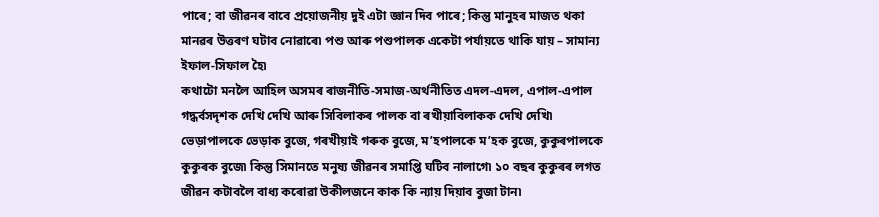পাৰে; বা জীৱনৰ বাবে প্ৰয়োজনীয় দুই এটা জ্ঞান দিব পাৰে; কিন্তু মানুহৰ মাজত থকা মানৱৰ উত্তৰণ ঘটাব নোৱাৰে৷ পশু আৰু পশুপালক একেটা পৰ্যায়তে থাকি যায় – সামান্য ইফাল-সিফাল হৈ৷
কথাটো মনলৈ আহিল অসমৰ ৰাজনীতি-সমাজ-অৰ্থনীতিত এদল-এদল, এপাল-এপাল গদ্ধৰ্বসদৃশক দেখি দেখি আৰু সিবিলাকৰ পালক বা ৰখীয়াবিলাকক দেখি দেখি৷ ভেড়াপালকে ভেড়াক বুজে, গৰখীয়াই গৰুক বুজে, ম’হপালকে ম’হক বুজে, কুকুৰপালকে কুকুৰক বুজে৷ কিন্তু সিমানতে মনুষ্য জীৱনৰ সমাপ্তি ঘটিব নালাগে৷ ১০ বছৰ কুকুৰৰ লগত জীৱন কটাবলৈ বাধ্য কৰোৱা উকীলজনে কাক কি ন্যায় দিয়াব বুজা টান৷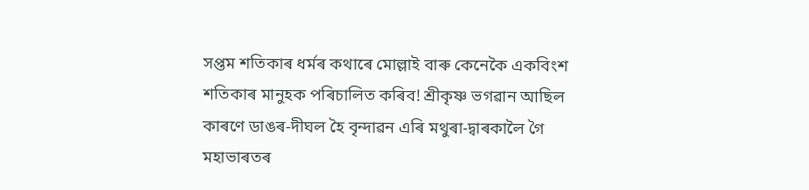সপ্তম শতিকাৰ ধৰ্মৰ কথাৰে মোল্লাই বাৰু কেনেকৈ একবিংশ শতিকাৰ মানুহক পৰিচালিত কৰিব! শ্ৰীকৃষ্ণ ভগৱান আছিল কাৰণে ডাঙৰ-দীঘল হৈ বৃন্দাৱন এৰি মথুৰা-দ্বাৰকালৈ গৈ মহাভাৰতৰ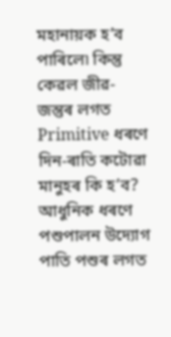মহানায়ক হ’ব পাৰিলে৷ কিন্তু কেৱল জীৱ-জন্তুৰ লগত Primitive ধৰণে দিন-ৰাতি কটোৱা মানুহৰ কি হ’ব? আধুনিক ধৰণে পশুপালন উদ্যোগ পাতি পশুৰ লগত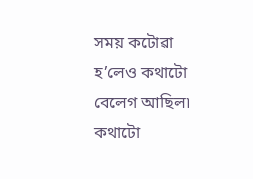সময় কটোৱা হ’লেও কথাটো বেলেগ আছিল৷
কথাটো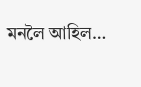মনলৈ আহিল…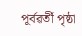পূৰ্বৱৰ্তী পৃষ্ঠা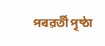পৰৱৰ্তী পৃষ্ঠা